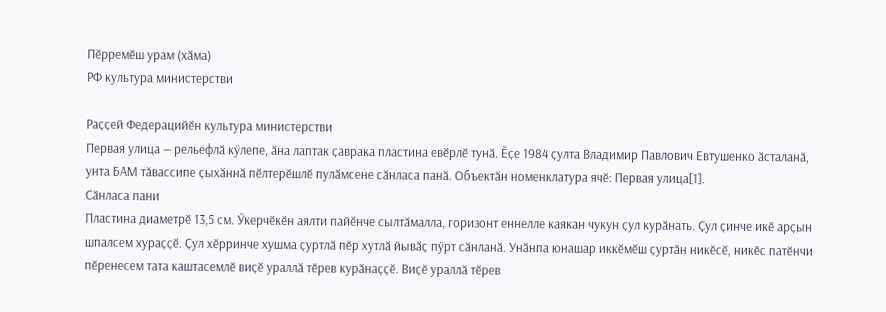Пӗрремӗш урам (хӑма)
РФ культура министерстви

Раҫҫей Федерацийӗн культура министерстви
Первая улица — рельефлӑ кӳлепе, ӑна лаптак ҫаврака пластина евӗрлӗ тунӑ. Ӗҫе 1984 ҫулта Владимир Павлович Евтушенко ӑсталанӑ, унта БАМ тӑвассипе ҫыхӑннӑ пӗлтерӗшлӗ пулӑмсене сӑнласа панӑ. Объектӑн номенклатура ячӗ: Первая улица[1].
Сӑнласа пани
Пластина диаметрӗ 13,5 см. Ӳкерчӗкӗн аялти пайӗнче сылтӑмалла, горизонт еннелле каякан чукун ҫул курӑнать. Ҫул ҫинче икӗ арҫын шпалсем хураҫҫӗ. Ҫул хӗрринче хушма ҫуртлӑ пӗр хутлӑ йывӑҫ пӳрт сӑнланӑ. Унӑнпа юнашар иккӗмӗш ҫуртӑн никӗсӗ, никӗс патӗнчи пӗренесем тата каштасемлӗ виҫӗ ураллӑ тӗрев курӑнаҫҫӗ. Виҫӗ ураллӑ тӗрев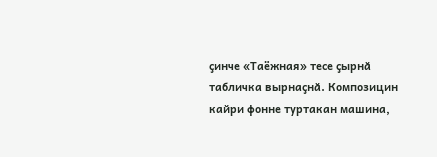ҫинче «Таёжная» тесе ҫырнӑ табличка вырнаҫнӑ. Композицин кайри фонне туртакан машина,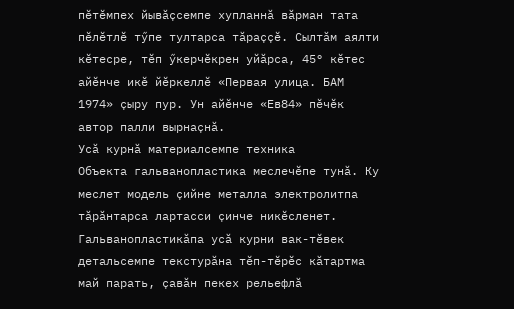пӗтӗмпех йывӑҫсемпе хупланнӑ вӑрман тата пӗлӗтлӗ тӳпе тултарса тӑраҫҫӗ. Сылтӑм аялти кӗтесре, тӗп ӳкерчӗкрен уйӑрса, 45° кӗтес айӗнче икӗ йӗркеллӗ «Первая улица. БАМ 1974» ҫыру пур. Ун айӗнче «Ев84» пӗчӗк автор палли вырнаҫнӑ.
Усӑ курнӑ материалсемпе техника
Объекта гальванопластика меслечӗпе тунӑ. Ку меслет модель ҫийне металла электролитпа тӑрӑнтарса лартасси ҫинче никӗсленет. Гальванопластикӑпа усӑ курни вак-тӗвек детальсемпе текстурӑна тӗп-тӗрӗс кӑтартма май парать, ҫавӑн пекех рельефлӑ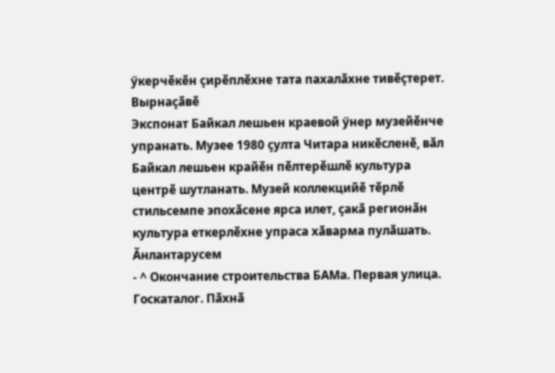ӳкерчӗкӗн ҫирӗплӗхне тата пахалӑхне тивӗҫтерет.
Вырнаҫӑвӗ
Экспонат Байкал лешьен краевой ӳнер музейӗнче упранать. Музее 1980 ҫулта Читара никӗсленӗ, вӑл Байкал лешьен крайӗн пӗлтерӗшлӗ культура центрӗ шутланать. Музей коллекцийӗ тӗрлӗ стильсемпе эпохӑсене ярса илет, ҫакӑ регионӑн культура еткерлӗхне упраса хӑварма пулӑшать.
Ӑнлантарусем
- ^ Окончание строительства БАМа. Первая улица. Госкаталог. Пӑхнӑ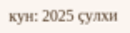кун: 2025 ҫулхи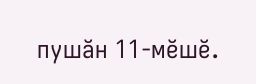пушӑн 11-мӗшӗ.